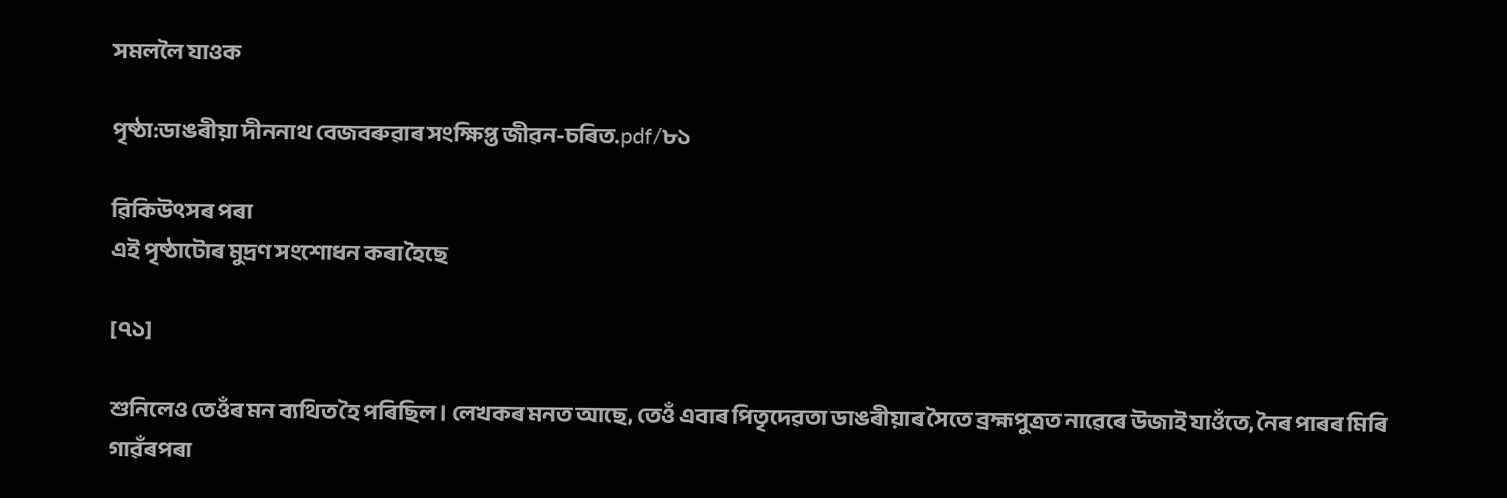সমললৈ যাওক

পৃষ্ঠা:ডাঙৰীয়া দীননাথ বেজবৰুৱাৰ সংক্ষিপ্ত জীৱন-চৰিত.pdf/৮১

ৱিকিউৎসৰ পৰা
এই পৃষ্ঠাটোৰ মুদ্ৰণ সংশোধন কৰা হৈছে

[৭১]

শুনিলেও তেওঁৰ মন ব্যথিত হৈ পৰিছিল। লেখকৰ মনত আছে, তেওঁ এবাৰ পিতৃদেৱতা ডাঙৰীয়াৰ সৈতে ব্ৰহ্মপুত্ৰত নাৱেৰে উজাই যাওঁতে, নৈৰ পাৰৰ মিৰি গাৱঁৰপৰা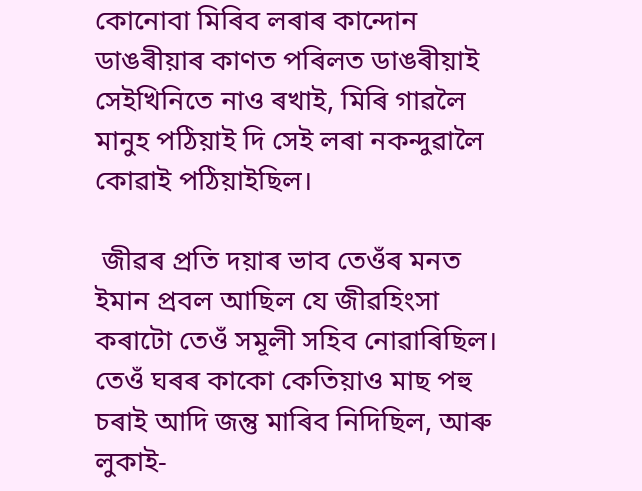কোনোবা মিৰিব লৰাৰ কান্দোন ডাঙৰীয়াৰ কাণত পৰিলত ডাঙৰীয়াই সেইখিনিতে নাও ৰখাই, মিৰি গাৱলৈ মানুহ পঠিয়াই দি সেই লৰা নকন্দুৱালৈ কোৱাই পঠিয়াইছিল।

 জীৱৰ প্ৰতি দয়াৰ ভাব তেওঁৰ মনত ইমান প্ৰবল আছিল যে জীৱহিংসা কৰাটো তেওঁ সমূলী সহিব নোৱাৰিছিল। তেওঁ ঘৰৰ কাকো কেতিয়াও মাছ পহু চৰাই আদি জন্তু মাৰিব নিদিছিল, আৰু লুকাই-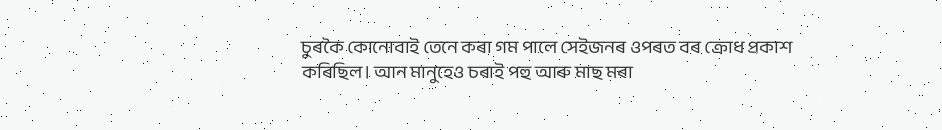চুৰকৈ কোনোবাই তেনে কৰা গম পালে সেইজনৰ ওপৰত বৰ ক্ৰোধ প্ৰকাশ কৰিছিল। আন মানুহেও চৰাই পহু আৰু মাছ মৰা